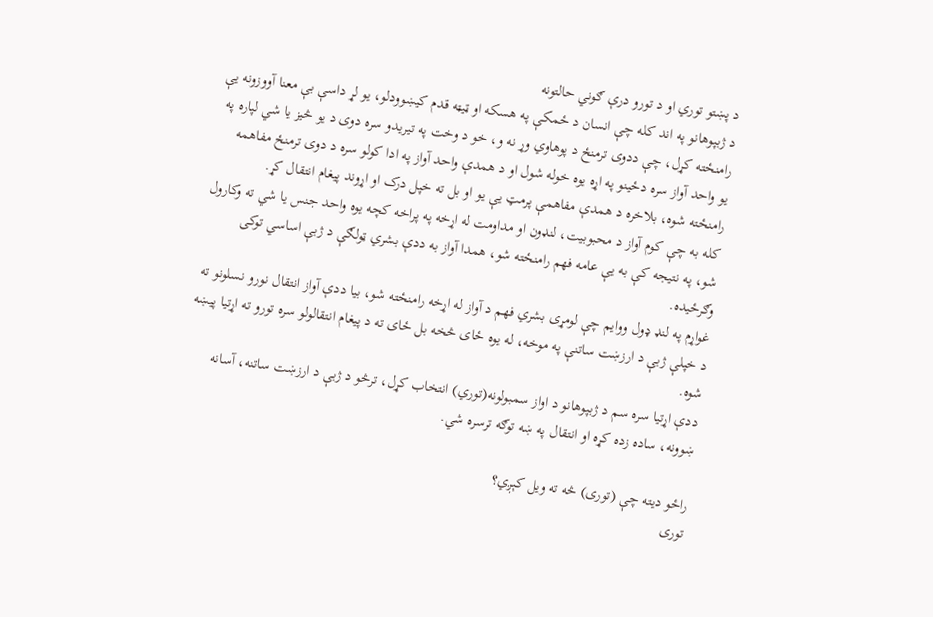د پښتو توري او د تورو درې ګوني حالتونه
د ژبپوهانو په اند کله چې انسان د ځمکې په هسکه او ټیټه قدم کیښوودلو، يو لړ داسې بې معنا آووزونه يې رامنځته کړل، چې ددوی ترمنځ د پوهاوي وړ نه و، خو د وخت په تیریدو سره دوی د یو څیز یا شي لپاره په یو واحد آواز سره دځینو په اړه یوه خوله شول او د همدې واحد آواز په ادا کولو سره د دوی ترمنځ مفاهمه رامنځته شوه، بلاخره د همدې مفاهمې پرمټ یې يو او بل ته خپل درک او اړوند پیغام انتقال کړ.
کله به چې کوم آواز د محبوبیت، لنډون او مداومت له اړخه په پراخه کچه يوه واحد جنس یا شي ته وکارول شو، په نتیجه کې به یې عامه فهم رامنځته شو، همدا آواز به ددې بشري ټولګې د ژبې اساسي توکی وګرځیده.
غواړم په لنډ ډول ووایم چې لومړی بشري فهم د آواز له اړخه رامنځته شو، بيا ددې آواز انتقال نورو نسلونو ته د خپلې ژبې د ارزښت ساتنې په موخه، له يوه ځای څخه بل ځای ته د پيغام انتقالولو سره تورو ته اړتيا پيښه شوه.
ددې اړتیا سره سم د ژبپوهانو د اواز سمبولونه(توري) انتخاب کړل، ترڅو د ژبې د ارزښت ساتنه، آسانه ښوونه، ساده زده کړه او انتقال په ښه توګه ترسره شي.

راځو دیته چې (توری) څه ته ويل کېږي؟
توری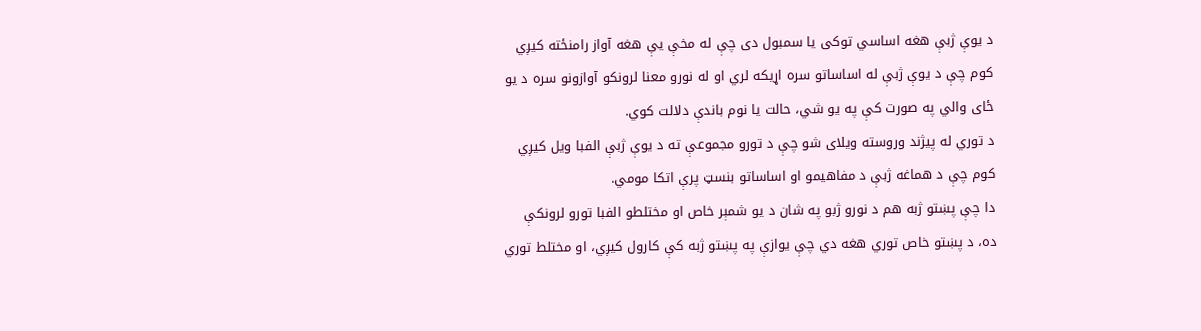د یوې ژبې هغه اساسي توکی یا سمبول دی چې له مخې یې هغه آواز رامنځته کیږي کوم چې د یوې ژبې له اساساتو سره اړیکه لري او له نورو معنا لرونکو آوازونو سره د یو ځای والي په صورت کې په یو شي، حالت یا نوم باندې دلالت کوي.
د توري له پیژند وروسته ويلای شو چې د تورو مجموعې ته د یوې ژبې الفبا ويل کیږي کوم چې د هماغه ژبې د مفاهيمو او اساساتو بنسټ پرې اتکا مومي.
دا چې پښتو ژبه هم د نورو ژبو په شان د یو شمېر خاص او مختلطو الفبا تورو لرونکې ده، د پښتو خاص توري هغه دي چې يوازې په پښتو ژبه کې کارول کیږي، او مختلط توري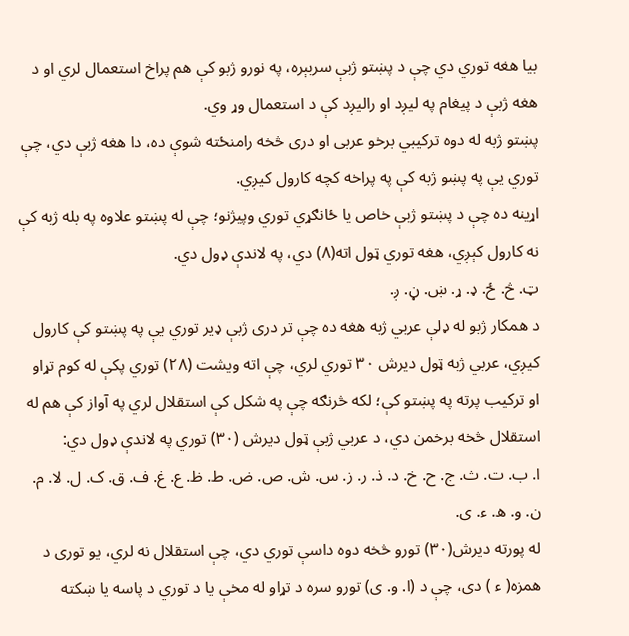بیا هغه توري دي چې د پښتو ژبې سربېره، په نورو ژبو کې هم پراخ استعمال لري او د هغه ژبې د پیغام په ليږد او رالیږد کې د استعمال وړ وي.
پښتو ژبه له دوه ترکیبي برخو عربی او دری څخه رامنځته شوې ده، دا هغه ژبې دي، چې توري يې په پښو ژبه کې په پراخه کچه کارول کیږي.
اړینه ده چې د پښتو ژبې خاص یا ځانګړي توري وپيژنو؛ چې له پښتو علاوه په بله ژبه کې نه کارول کېږي، هغه توري ټول اته(۸) دي، په لاندې ډول دي.
ټ. څ. ځ. ډ. ړ. ښ. ڼ. ږ.
د همکار ژبو له ډلې عربي ژبه هغه ده چې تر دری ژبې ډیر توري یې په پښتو کې کارول کیږي، عربي ژبه ټول دیرش ۳۰ توري لري، چې اته ویشت (۲۸) توري پکې له کوم تړاو او ترکیب پرته په پښتو کې؛ لکه څرنګه چې په شکل کې استقلال لري په آواز کې هم له استقلال څخه برخمن دي، د عربي ژبې ټول دیرش (۳۰) توري په لاندې ډول دي:
ا. ب. ت. ث. ج. ح. خ. د. ذ. ر. ز. س. ش. ص. ض. ط. ظ. ع. غ. ف. ق. ک. ل. لا. م. ن. و. ه. ء. ی.
له پورته دیرش(۳۰) تورو څخه دوه داسې توري دي، چې استقلال نه لري، يو توری د همزه( ء ) دی، چې د (ا. و. ی) تورو سره د تړاو له مخې یا د توري د پاسه یا ښکته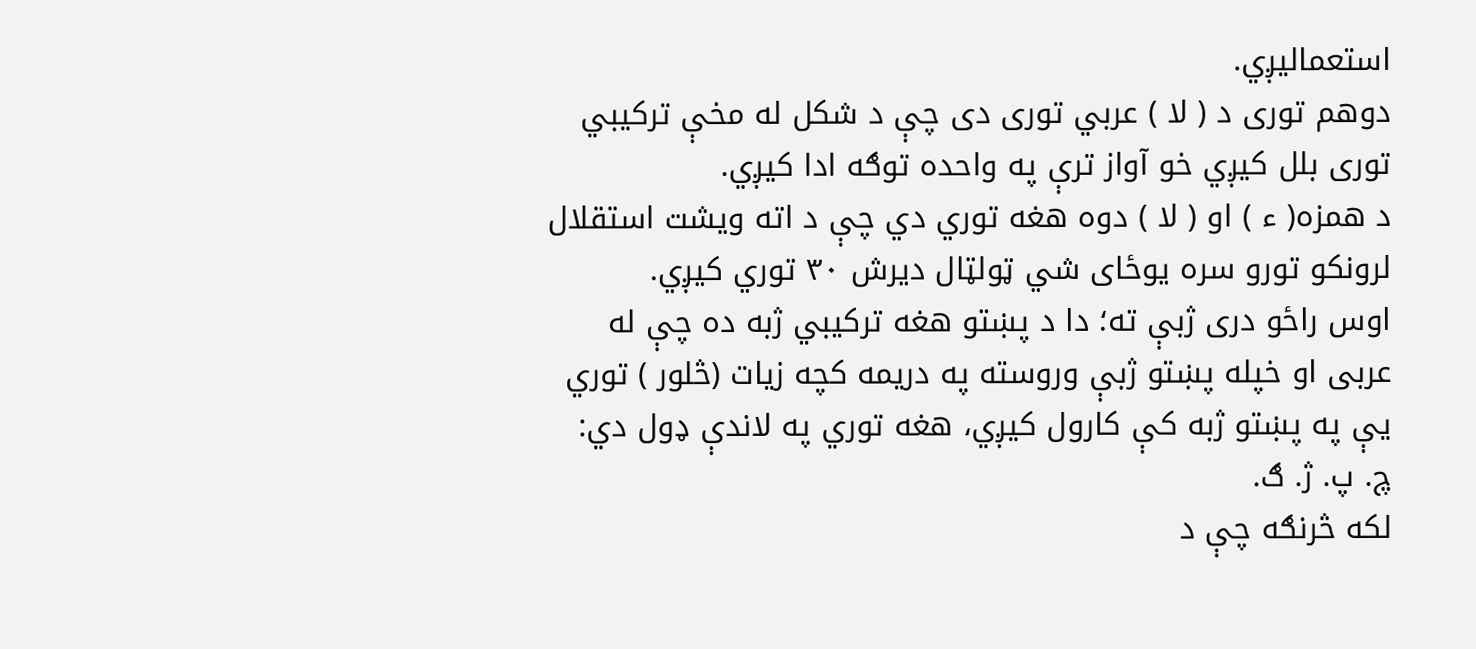استعمالیږي.
دوهم توری د ( لا ) عربي توری دی چې د شکل له مخې ترکیبي توری بلل کیږي خو آواز ترې په واحده توګه ادا کیږي.
د همزه( ء ) او ( لا ) دوه هغه توري دي چې د اته ویشت استقلال لرونکو تورو سره يوځای شي ټولټال دیرش ۳۰ توري کیږي.
اوس راځو دری ژبې ته؛ دا د پښتو هغه ترکیبي ژبه ده چې له عربی او خپله پښتو ژبې وروسته په دریمه کچه زیات (څلور ) توري یې په پښتو ژبه کې کارول کیږي، هغه توري په لاندې ډول دي:
چ. پ. ژ. ګ.
لکه څرنګه چې د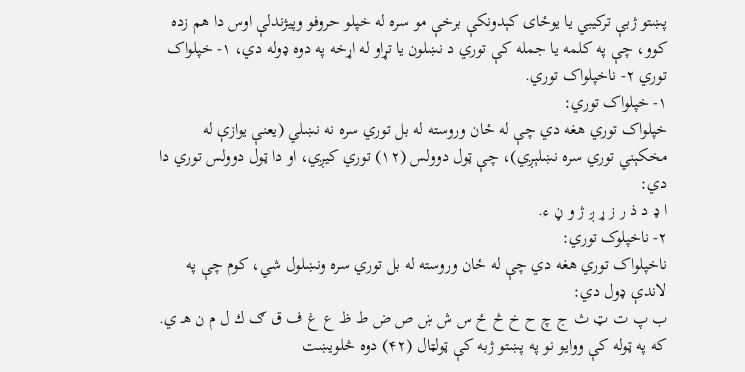پښتو ژبې ترکیبي یا یوځای کېدونکې برخې مو سره له خپلو حروفو وپیژندلې اوس دا هم زده کوو، چې په کلمه یا جمله کې توري د نښلون یا تړاو له اړخه په دوه ډوله دي، ۱- خپلواک توري ۲- ناخپلواک توري.
۱- خپلواک توري:
خپلواک توري هغه دي چې له ځان وروسته له بل توري سره نه نښلي (یعنې یوازې له مخکېني توري سره نښلېږي)، چې ټول دوولس (۱۲) توري کیږي، او دا ټول دوولس توري دا دي:
ا ډ د ذ ر ز ړ ږ ژ و ڼ ء.
۲- ناخپلوک توري:
ناخپلواک توري هغه دي چې له ځان وروسته له بل توري سره ونښلول شي، کوم چې په لاندې ډول دي:
ب پ ت ټ ث ج چ ح خ څ ځ س ش ښ ص ض ط ظ ع غ ف ق ګ ك ل م ن هـ ي.
که په ټوله کې ووایو نو په پښتو ژبه کې ټولټال (۴۲) دوه څلویښت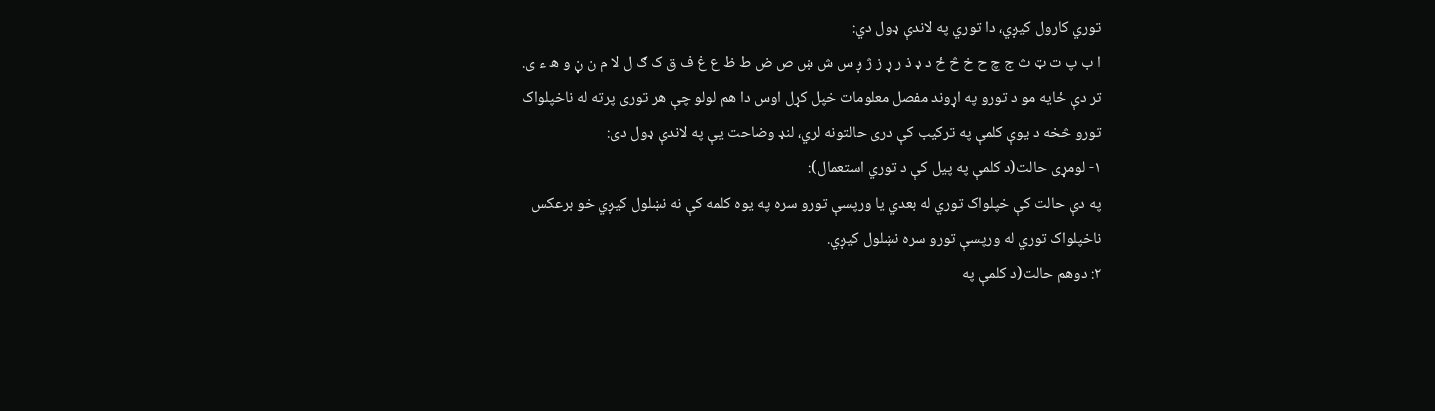توري کارول کیږي، دا توري په لاندې ډول دي:
ا ب پ ت ټ ث ج چ ح خ څ ځ د ډ ذ ر ړ ز ژ ږ س ش ښ ص ض ط ظ ع غ ف ق ک ګ ل لا م ن ڼ و ه ء ی.
تر دې ځایه مو د تورو په اړوند مفصل معلومات خپل کړل اوس دا هم لولو چې هر توری پرته له ناخپلواک تورو څخه د يوې کلمې په ترکیب کې دری حالتونه لري، لنډ وضاحت یې په لاندې ډول دی:
۱- لومړی حالت(د کلمې په پیل کې د توري استعمال):
په دې حالت کې خپلواک توري له بعدي یا ورپسې تورو سره په يوه کلمه کې نه نښلول کیږي خو برعکس ناخپلواک توري له ورپسې تورو سره نښلول کیږي.
۲: دوهم حالت(د کلمې په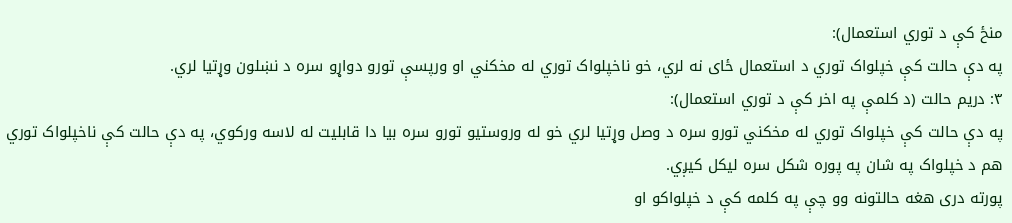منځ کې د توري استعمال):
په دې حالت کې خپلواک توري د استعمال ځای نه لري، خو ناخپلواک توري له مخکني او ورپسې تورو دواړو سره د نښلون وړتیا لري.
۳: دریم حالت (د کلمې په اخر کې د توري استعمال):
په دې حالت کې خپلواک توري له مخکني تورو سره د وصل وړتیا لري خو له وروستيو تورو سره بیا دا قابلیت له لاسه ورکوي، په دې حالت کې ناخپلواک توري هم د خپلواک په شان په پوره شکل سره ليکل کیږي.
پورته دری هغه حالتونه وو چې په کلمه کې د خپلواکو او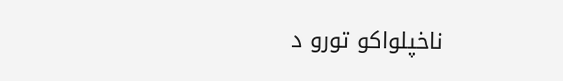ناخپلواکو تورو د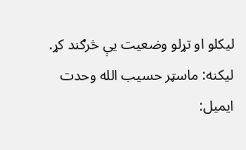ليکلو او تړلو وضعیت یې څرګند کړ.
لیکنه: ماسټر حسیب الله وحدت
ایمیل: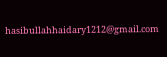hasibullahhaidary1212@gmail.com